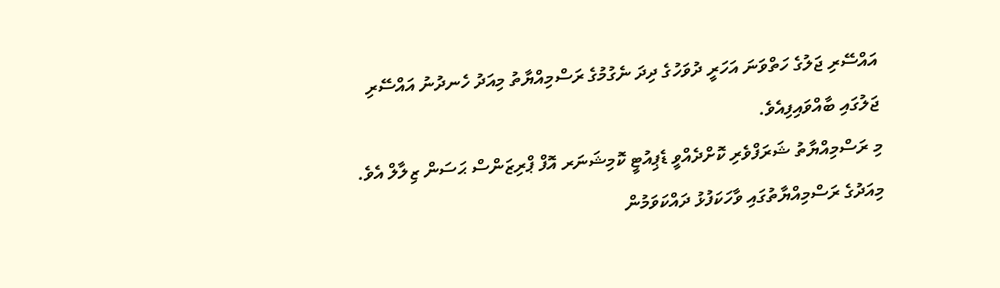އައްސޭރި ޖަލުގެ ހަތްވަނަ އަހަރީ ދުވަހުގެ ދިދަ ނެގުމުގެ ރަސްމިއްޔާތު މިއަދު ހެނދުނު އައްސޭރި ޖަލުގައި ބާއްވައިފިއެވެ.
މި ރަސްމިއްޔާތު ޝަރަފްވެރި ކޮށްދެއްވީ ޑެޕިއުޓީ ކޮމިޝަނަރ އޮފް ޕްރިޒަންސް ޙަސަން ޒިލާލް އެވެ.
މިއަދުގެ ރަސްމިއްޔާތުގައި ވާހަކަފުޅު ދައްކަވަމުން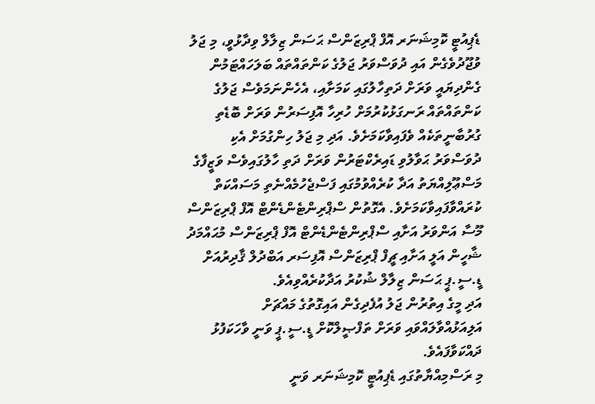ޑެޕިއުޓީ ކޮމިޝަނަރ އޮފް ޕްރިޒަންސް ޙަސަން ޒިލާލް ވިދާޅުވީ، މި ޖަލު ވުޖޫދުވެގެން އައި ދުވަސްވަރު ޖަލުގެ ކަންތައްތައް ބަލަހައްޓަމުން ގެންދިޔައީ ވަރަށް ދަތިހާލުގައި ކަމަށާއި، އެހެންނަމަވެސް ޖަލުގެ ކަންތައްތައް ރަނގަޅުކުރުމަށް ހުރިހާ އޮފިސަރުން ވަރަށް ބޮޑެތި ގުރުބާނީތަކެއް ވެފައިވާކަމަށެވެ. އަދި މި ޖަލު ހިންގުމަށް އެކި ދުވަސްވަރު ޙަވާލުވި ޑައިރެކްޓަރުން ވަރަށް ދަތި ހާލުގައިވެސް ވަޒީފާގެ މަސްޢޫލިއްޔަތު އަދާ ކުރެއްވުމުގައި ފަސްޖެހުމެއްނެތި މަސައްކަތް ކުރައްވާފައިވާކަމަށެވެ. އެގޮތުން ސްޕްރިންޓެންޑެންޓް އޮފް ޕްރިޒަންސް މޫސާ އަންވަރު އަށާއި ސްޕްރިންޓެންޑެންޓް އޮފް ޕްރިޒަންސް މުޙައްމަދު ޝާހީން އަލީ އަށާއި ޗީފް ޕްރިޒަންސް އޮފިސަރ އަބްދުލް ޤާދިރުއަށް ޑީ.ސީ.ޕީ ޙަސަން ޒިލާލް ޝުކުރު އަދާކުރެއްވިއެވެ.
އަދި މީގެ އިތުރުން ޖަލު އުފެދިގެން އައިގޮތުގެ މައްޗަށް އަލިއަޅުއްވާލައްވައި ވަރަށް ތަފްޞީލްކޮށް ޑީ.ސީ.ޕީ ވަނީ ވާހަކަފުޅު ދައްކަވާފައެވެ.
މި ރަސްމިއްޔާތުގައި ޑެޕިއުޓީ ކޮމިޝަނަރ ވަނީ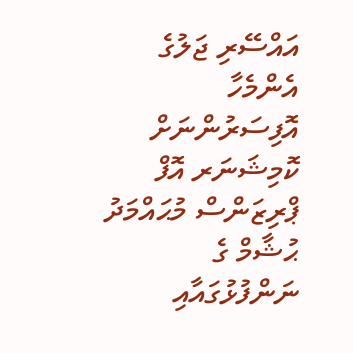އައްސޭރި ޖަލުގެ އެންމެހާ އޮފިސަރުންނަށް ކޮމިޝަނަރ އޮފް ޕްރިޒަންސް މުޙައްމަދު ޙުޝާމް ގެ ނަންފުޅުގައާއި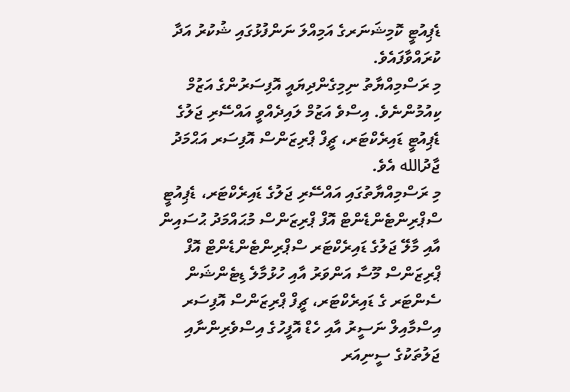ޑެޕިއުޓީ ކޮމިޝަނަރގެ އަމިއްލަ ނަންފުޅުގައި ޝުކުރު އަދާ ކުރައްވާފައެވެ.
މި ރަސްމިއްޔާތު ނިމިގެންދިޔައީ އޮފިސަރުންގެ އަޒުމް ކިއުމުންނެވެ. އިސްވެ އަޒުމް ލައިދެއްވީ އައްސޭރި ޖަލުގެ ޑެޕިއުޓީ ޑައިރެކްޓަރ، ޗީފް ޕްރިޒަންސް އޮފިސަރ އަޙްމަދު ޖާދުالله އެވެ.
މި ރަސްމިއްޔާތުގައި އައްސޭރި ޖަލުގެ ޑައިރެކްޓަރ، ޑެޕިއުޓީ ސްޕްރިންޓެންޑެންޓް އޮފް ޕްރިޒަންސް މުޙައްމަދު ޙުސައިން އާއި މާލޭ ޖަލުގެ ޑައިރެކްޓަރ ސްޕްރިންޓެންޑެންޓް އޮފް ޕްރިޒަންސް މޫސާ އަންވަރު އާއި ހުޅުމާލެ ޑިޓެންޝަން ސެންޓަރ ގެ ޑައިރެކްޓަރ، ޗީފް ޕްރިޒަންސް އޮފިސަރ އިސްމާއިލް ނަސީރު އާއި ހެޑް އޮފީހުގެ އިސްވެރިންނާއި ޖަލުތަކުގެ ސީނިއަރ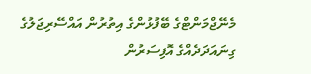މެނޭޖްމަންޓްގެ ބޭފުޅުންގެ އިތުރުން އައްސޭރިޖަލުގެ ގިނައަދަދެއްގެ އޮފިސަރުން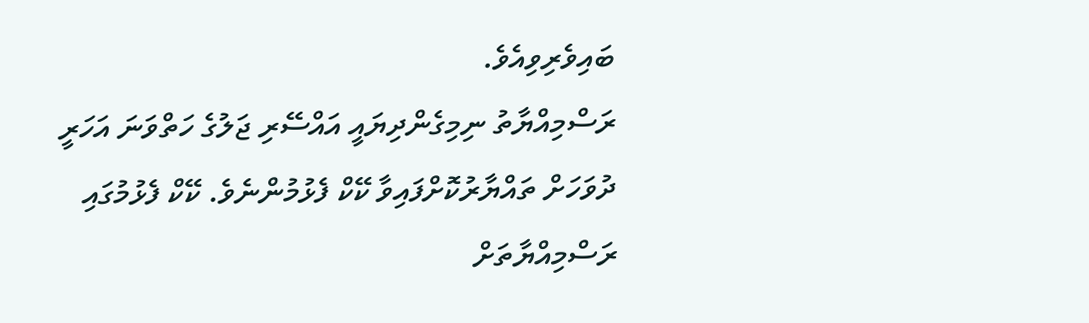ބައިވެރިވިއެވެ.
ރަސްމިއްޔާތު ނިމިގެންދިޔައީ އައްސޭރި ޖަލުގެ ހަތްވަނަ އަހަރީ ދުވަހަށް ތައްޔާރުކޮށްފައިވާ ކޭކް ފެޅުމުންނެވެ. ކޭކް ފެޅުމުގައި ރަސްމިއްޔާތަށް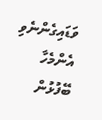ވަޑައިގެންނެވި އެންމެހާ ބޭފުޅުން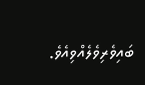ބައިވެރިވެލެއްވިއެވެ.